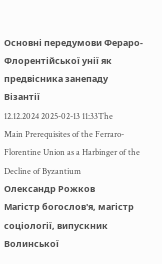Основні передумови Фераро-Флорентійської унії як предвісника занепаду Візантії
12.12.2024 2025-02-13 11:33The Main Prerequisites of the Ferraro-Florentine Union as a Harbinger of the Decline of Byzantium
Олександр Рожков
Магістр богослов'я, магістр соціології, випускник Волинської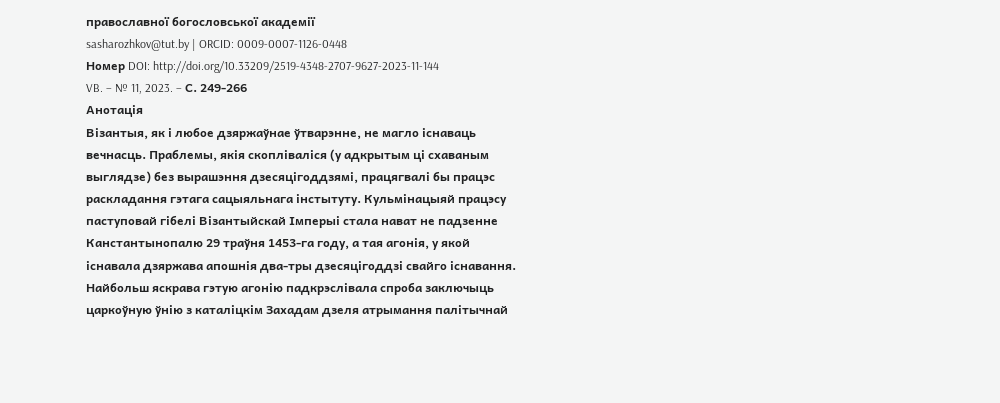православної богословської академії
sasharozhkov@tut.by | ORCID: 0009-0007-1126-0448
Номер DOI: http://doi.org/10.33209/2519-4348-2707-9627-2023-11-144
VB. – № 11, 2023. – С. 249-266
Анотація
Візантыя, як і любое дзяржаўнае ўтварэнне, не магло існаваць вечнасць. Праблемы, якія скопліваліся (у адкрытым ці схаваным выглядзе) без вырашэння дзесяцігоддзямі, працягвалі бы працэс раскладання гэтага сацыяльнага інстытуту. Кульмінацыяй працэсу паступовай гібелі Візантыйскай Імперыі стала нават не падзенне Канстантынопалю 29 траўня 1453-га году, а тая агонія, у якой існавала дзяржава апошнія два-тры дзесяцігоддзі свайго існавання. Найбольш яскрава гэтую агонію падкрэслівала спроба заключыць царкоўную ўнію з каталіцкім Захадам дзеля атрымання палітычнай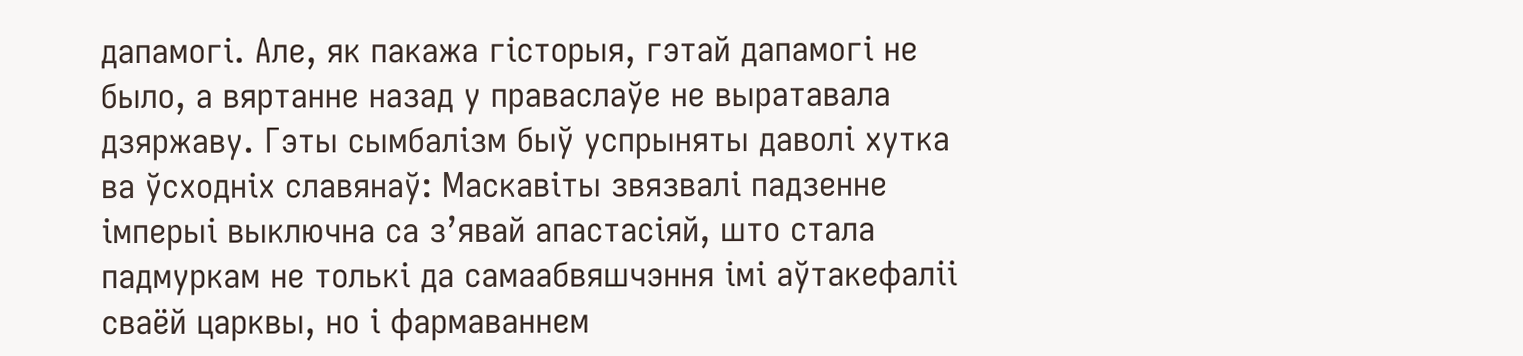дапамогі. Але, як пакажа гісторыя, гэтай дапамогі не было, а вяртанне назад у праваслаўе не выратавала дзяржаву. Гэты сымбалізм быў успрыняты даволі хутка ва ўсходніх славянаў: Маскавіты звязвалі падзенне імперыі выключна са з’явай апастасіяй, што стала падмуркам не толькі да самаабвяшчэння імі аўтакефаліі сваёй царквы, но і фармаваннем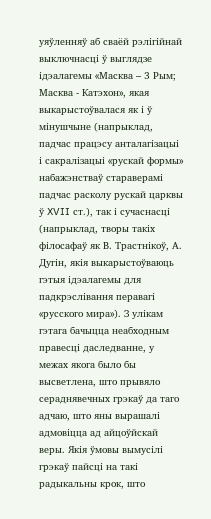уяўленняў аб сваёй рэлігійнай выключнасці ў выглядзе ідэалагемы «Масква – 3 Рым; Масква - Катэхон», якая выкарыстоўвалася як і ў мінушчыне (напрыклад, падчас працэсу анталагізацыі і сакралізацыі «рускай формы» набажэнстваў стараверамі падчас расколу рускай царквы ў XVII ст.), так і сучаснасці (напрыклад, творы такіх філосафаў як В. Трастнікоў, А. Дугін, якія выкарыстоўваюць гэтыя ідэалагемы для падкрэслівання перавагі «русского мира»). З улікам гэтага бачыцца неабходным правесці даследванне, у межах якога было бы высветлена, што прывяло сераднявечных грэкаў да таго адчаю, што яны вырашалі адмовіцца ад айцоўйскай веры. Якія ўмовы вымусілі грэкаў пайсці на такі радыкальны крок, што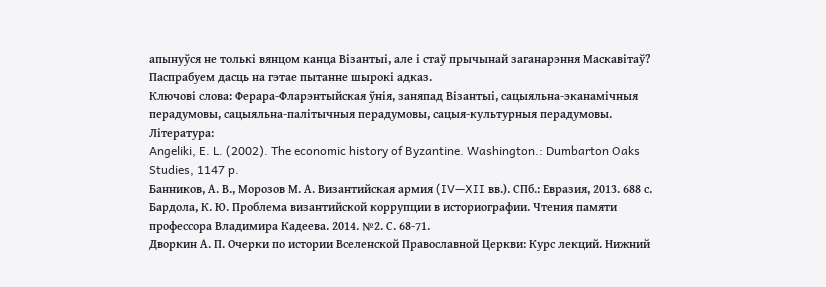апынуўся не толькі вянцом канца Візантыі, але і стаў прычынай заганарэння Маскавітаў? Паспрабуем дасць на гэтае пытанне шырокі адказ.
Ключові слова: Ферара-Фларэнтыйская ўнія, заняпад Візантыі, сацыяльна-эканамічныя перадумовы, сацыяльна-палітычныя перадумовы, сацыя-культурныя перадумовы.
Література:
Angeliki, E. L. (2002). The economic history of Byzantine. Washington.: Dumbarton Oaks Studies, 1147 p.
Банников, А. В., Морозов М. А. Византийская армия (IV—XII вв.). СПб.: Евразия, 2013. 688 с.
Бардола, К. Ю. Проблема византийской коррупции в историографии. Чтения памяти профессора Владимира Кадеева. 2014. №2. С. 68-71.
Дворкин А. П. Очерки по истории Вселенской Православной Церкви: Курс лекций. Нижний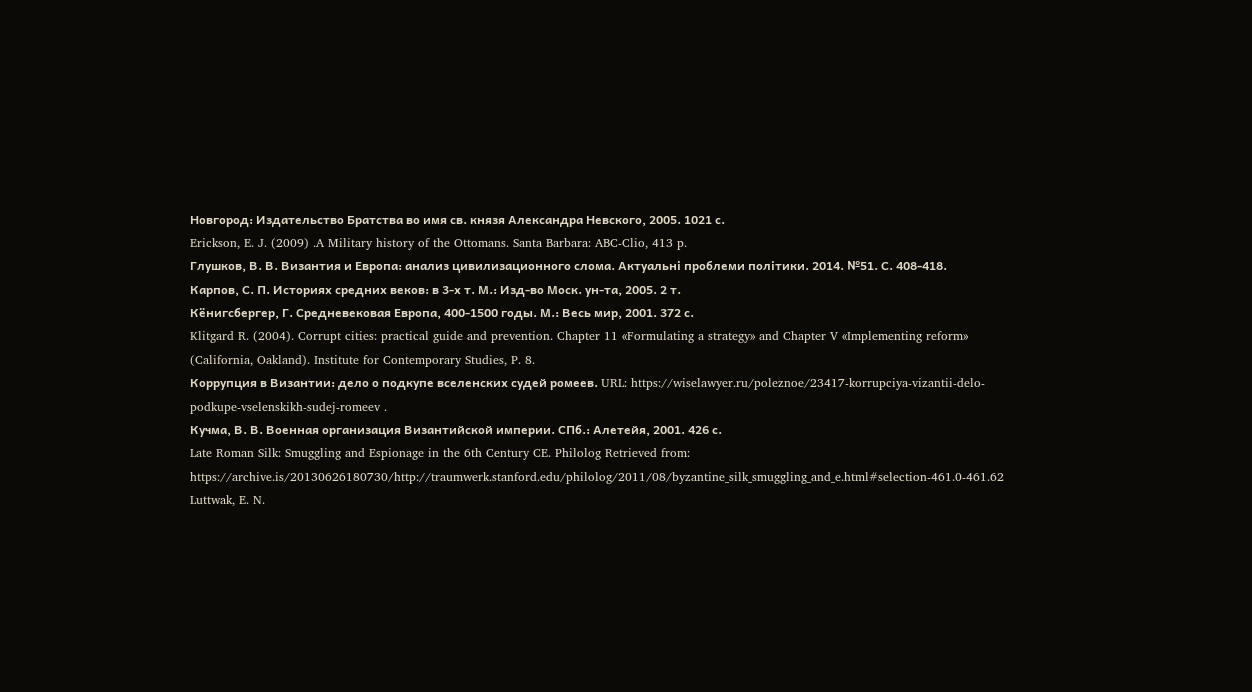Новгород: Издательство Братства во имя св. князя Александра Невского, 2005. 1021 с.
Erickson, E. J. (2009) .A Military history of the Ottomans. Santa Barbara: ABC-Clio, 413 p.
Глушков, В. В. Византия и Европа: анализ цивилизационного слома. Актуальні проблеми політики. 2014. №51. С. 408-418.
Карпов, С. П. Историях средних веков: в 3-х т. М.: Изд-во Моск. ун-та, 2005. 2 т.
Кёнигсбергер, Г. Средневековая Европа, 400-1500 годы. М.: Весь мир, 2001. 372 с.
Klitgard R. (2004). Corrupt cities: practical guide and prevention. Chapter 11 «Formulating a strategy» and Chapter V «Implementing reform» (California, Oakland). Institute for Contemporary Studies, P. 8.
Коррупция в Византии: дело о подкупе вселенских судей ромеев. URL: https://wiselawyer.ru/poleznoe/23417-korrupciya-vizantii-delo-podkupe-vselenskikh-sudej-romeev .
Кучма, В. В. Военная организация Византийской империи. СПб.: Алетейя, 2001. 426 с.
Late Roman Silk: Smuggling and Espionage in the 6th Century CE. Philolog Retrieved from: https://archive.is/20130626180730/http://traumwerk.stanford.edu/philolog/2011/08/byzantine_silk_smuggling_and_e.html#selection-461.0-461.62
Luttwak, E. N.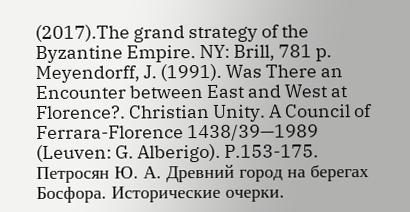(2017).The grand strategy of the Byzantine Empire. NY: Brill, 781 p.
Meyendorff, J. (1991). Was There an Encounter between East and West at Florence?. Christian Unity. A Council of Ferrara-Florence 1438/39—1989 (Leuven: G. Alberigo). P.153-175.
Петросян Ю. А. Древний город на берегах Босфора. Исторические очерки.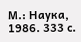М.: Наука, 1986. 333 с.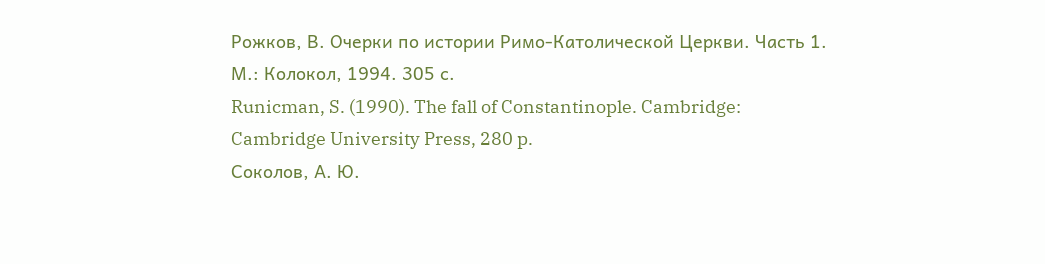Рожков, В. Очерки по истории Римо-Католической Церкви. Часть 1. М.: Колокол, 1994. 305 с.
Runicman, S. (1990). The fall of Constantinople. Cambridge: Cambridge University Press, 280 p.
Соколов, А. Ю.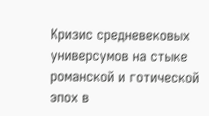Кризис средневековых универсумов на стыке романской и готической эпох в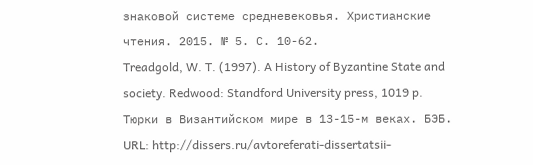знаковой системе средневековья. Христианские чтения. 2015. № 5. С. 10-62.
Treadgold, W. T. (1997). A History of Byzantine State and society. Redwood: Standford University press, 1019 p.
Тюрки в Византийском мире в 13-15-м веках. БЭБ. URL: http://dissers.ru/avtoreferati-dissertatsii-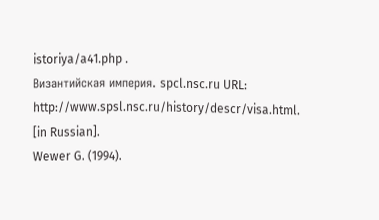istoriya/a41.php .
Византийская империя. spcl.nsc.ru URL: http://www.spsl.nsc.ru/history/descr/visa.html. [in Russian].
Wewer G. (1994).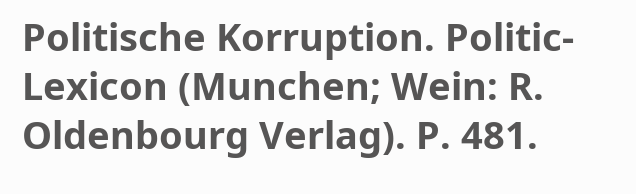Politische Korruption. Politic-Lexicon (Munchen; Wein: R. Oldenbourg Verlag). P. 481.